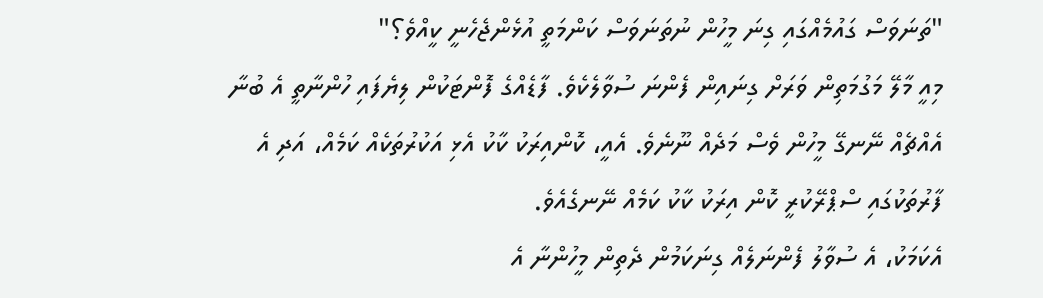"ތަނަވަސް ގައުމެއްގައި ގިނަ މީހުން ނުތަނަވަސް ކަންމަތީ އުޅެންޖެހެނީ ކީއްވެ؟"
މިއީ މާލޭ މަގުމަތިން ވަރަށް ގިނައިން ފެންނަ ސުވާލެކެވެ. ފާޑެއްގެ ފޮންޓަކުން ލިޔެފައި ހުންނާތީ އެ ބުނާ އެއްޗެއް ނޭނގޭ މީހުން ވެސް މަދެއް ނޫނެވެ. އެއީ، ކޮންއިރަކު ކާކު އެޅި އަކުރުތަކެއް ކަމެއް، އަދި އެ ފާރުތަކުގައި ސްޕްރޭކުރީ ކޮން އިރަކު ކާކު ކަމެއް ނޭނގެއެވެ.
އެކަމަކު، އެ ސުވާލު ފެންނަލެއް ގިނަކަމުން ދެތިން މީހުންނާ އެ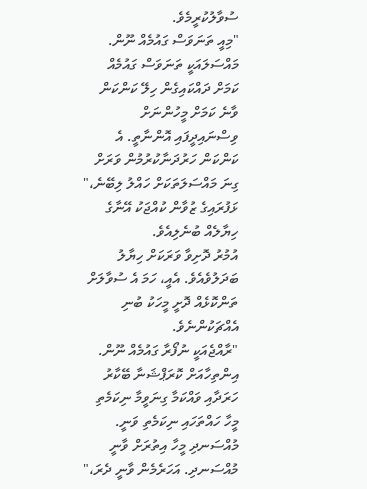ސުވާލުކުރީމެވެ.
"މިއީ ތަނަވަސް ގައުމެއް ނޫން. މައްސަލައަކީ ތަނަވަސް ގައުމެއް ކަމަށް ދައްކައިގެން ހިލޭ ކަންކަން ވާނެ ކަމަށް މީހުންނަށް ވިސްނައިދީފައި އޮންނާތީ. އެ ކަންކަން ހަރުދަނާކުރުމުން ވަރަށް ގިނަ މައްސަލަތަކަށް ހައްލު ލިބޭނެ،" ޅަފުރައިގެ ޒުވާން ކުއްޖަކު އޭނާގެ ހިޔާލެއް ބުނެލިއެވެ.
އުމުރު ދޮށިވާ ވަރަކަށް ހިޔާލު ބަދަލުވެއެވެ. އެއީ، ހަމަ އެ ސުވާލަށް ތަންކޮޅެއް ދޮށީ މީހަކު ބުނި އެއްޗަކުންނެވެ.
"ރާއްޖެއަކީ ނުފޯރާ ގައުމެއް ނޫން. އިންތިހާއަށް ކޮރަޕްޝަނާ ބޭކާރު ހަރަދާއި ވައްކަމާ ގިނަވީމާ ނިކަމެތި މީހާ ހައްތަހައި ނިކަމެތި ވަނީ. މުއްސަނދި މީހާ އިތުރަށް ވާނީ މުއްސަނދި. އަހަރެމެން ވާނީ ދެރަ،"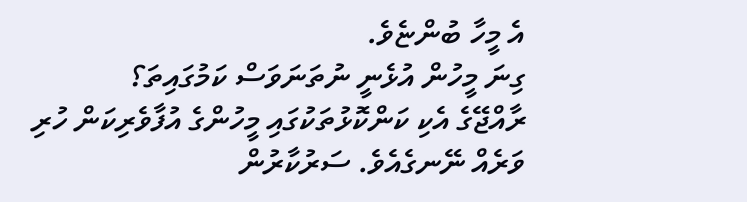އެ މީހާ ބުންޏެވެ.
ގިނަ މީހުން އުޅެނީ ނުތަނަވަސް ކަމުގައިތަ؟
ރާއްޖޭގެ އެކި ކަންކޮޅުތަކުގައި މީހުންގެ އުފާވެރިކަން ހުރި ވަރެއް ނޭނގެއެވެ. ސަރުކާރުން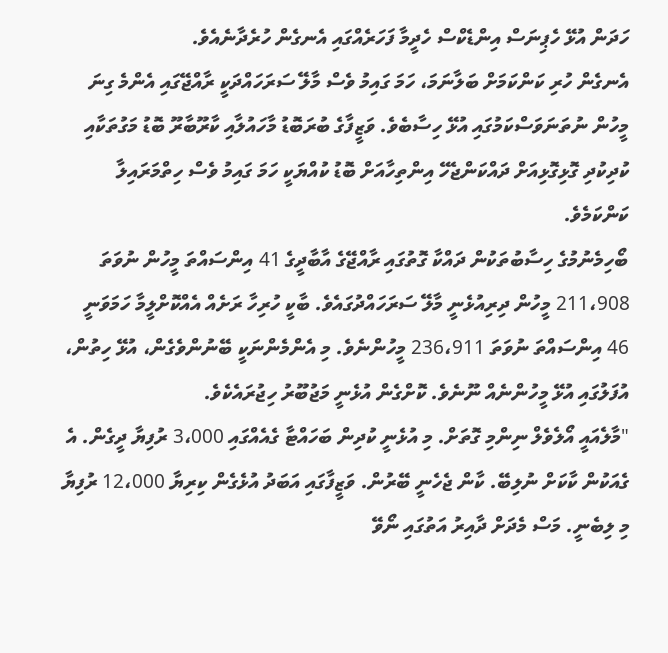ހަދަން އުޅޭ ހެޕިނަސް އިންޑެކްސް ހެދީމާ ފަހަރެއްގައި އެނގެން ހުރެދާނެއެވެ.
އެނގެން ހުރި ކަންކަމަށް ބަލާނަމަ، ހަމަ ގައިމު ވެސް މާލޭ ސަރަހައްދަކީ ރާއްޖޭގައި އެންމެ ގިނަ މީހުން ނުތަނަވަސްކަމުގައި އުޅޭ ހިސާބެވެ. ވަޒީފާގެ ބުރަބޮޑު މާހައުލާއި ކާރޫބާރޫ ބޮޑު މަގުތަކާއި ކުދިކުދި ގޮޅިގޮޅިއަށް ދައްކަންޖެހޭ އިންތިހާއަށް ބޮޑު ކުއްޔަކީ ހަމަ ގައިމު ވެސް ހިތްމަރައިލާ ކަންކަމެވެ.
ބޯހިމެނުމުގެ ހިސާބުތަކުން ދައްކާ ގޮތުގައި ރާއްޖޭގެ އާބާދީގެ 41 އިންސައްތަ މީހުން ނުވަތަ 211،908 މީހުން ދިރިއުޅެނީ މާލޭ ސަރަހައްދުގައެވެ. ބާކީ ހުރިހާ ރަށެއް އެއްކޮށްލީމާ ހަމަވަނީ 46 އިންސައްތަ ނުވަތަ 236،911 މީހުންނެވެ. މި އެންމެންނަކީ ބޭނުންވެގެން، އުޅޭ ހިތުން، އުފަލުގައި އުޅޭ މީހުންނެއް ނޫނެވެ. ކޮށްގެން އުޅެނީ މަޖުބޫރު ހިޖުރައެކެވެ.
"މާލެއައީ އޯލެވެލް ނިންމި ގޮތަށް. މި އުޅެނީ ކުދިން ބަހައްޓާ ގެއެއްގައި 3،000 ރުފިޔާ ދީގެން. އެ ގެއަކުން ކާކަށް ނުލިބޭ. ކާން ޖެހެނީ ބޭރުން. ވަޒީފާގައި އަބަދު އުޅެގެން ކިރިޔާ 12،000 ރުފިޔާ މި ލިބެނީ. މަސް މެދަށް ދާއިރު އަތުގައި ނޯވޭ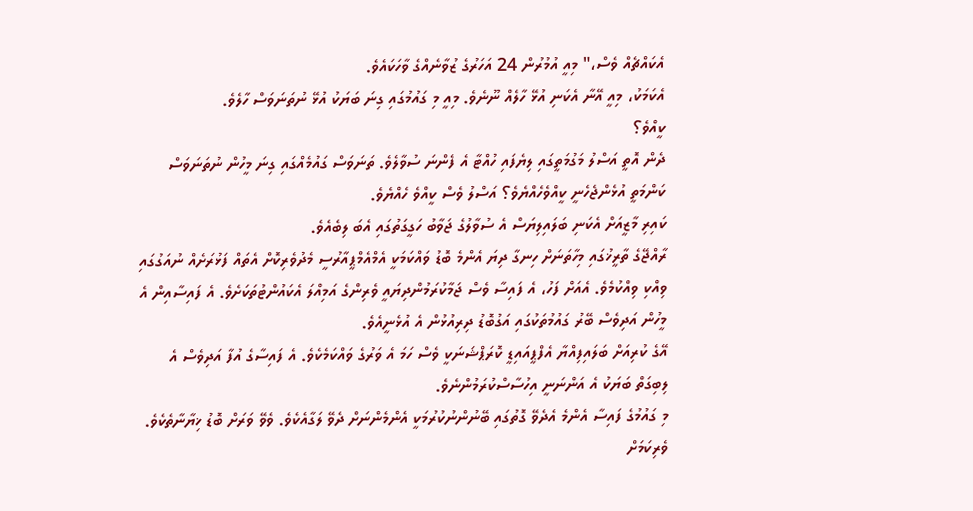އެކައްޗެއް ވެސް،" މިއީ އުމުރުން 24 އަހަރުގެ ޒުވާނެއްގެ ވާހަކައެވެ.
އެކަމަކު، މިއީ އޭނާ އެކަނި އުޅޭ ހާލެއް ނޫނެވެ. މިއީ މި ގައުމުގައި ގިނަ ބަޔަކު އުޅޭ ނުތަނަވަސް ހާލެވެ.
ކީއްވެ؟
ދެން އޮތީ އަސްލު މަގުމަތީގައި ލިޔެފައި ހުއްޓާ އެ ފެންނަ ސުވާލެވެ. ތަނަވަސް ގައުމެއްގައި ގިނަ މީހުން ނުތަނަވަސް ކަންމަތީ އުޅެންޖެހެނީ ކީއްވެހެއްޔެވެ؟ އަސްލު ވެސް ކީއްވެ ހެއްޔެވެ.
ކައިރި މާޒީއަށް އެކަނި ބަލައިލިޔަސް އެ ސުވާލުގެ ޖަވާބު ހަގީގަތުގައި އެބަ ލިބެއެވެ.
ރާއްޖޭގެ ތާރީޚުގައި މިހާތަނަށް ހިނގާ ދިޔަ އެންމެ ބޮޑު ވައްކަމަކީ އެމްއެމްޕީއާރުސީ މެދުވެރިކޮށް އެތައް ފަޅުރަށެއް ނުއަގުގައި ވިއްކި ވިއްކުމެވެ. އެއަށް ފަހު، އެ ފައިސާ ވެސް ޖަމާކުރަމުންދިޔައީ ވެރިންގެ އަމިއްލަ އެކައުންޓުތަކަށެވެ. އެ ފައިސާއިން އެ މީހުން އަދިވެސް ބޭރު ގައުމުތަކުގައި އަގުބޮޑު ދިރިއުޅުން އެ އުޅެނީއެވެ.
އޭގެ ކުރިއަށް ބަލައިފިއްޔާ އެފްޕީއައިޑީ ކޮރަޕްޝަނަކީ ވެސް ހަމަ އެ ވަރުގެ ވައްކަމެކެވެ. އެ ފައިސާގެ އުފާ އަދިވެސް އެ ލިބިގަތް ބަޔަކު އެ އަންނަނީ އިހުސާސްކުރަމުންނެވެ.
މި ގައުމުގެ ފައިސާ އެންމެ އެދެވޭ ގޮތުގައި ބޭނުންނުކުރުމަކީ އެންމެންނަށް ދެވޭ ލަގާއެކެވެ. ވެވޭ ވަރަށް ބޮޑު ޚިޔާނާތެކެވެ. ވެރިކަމަށް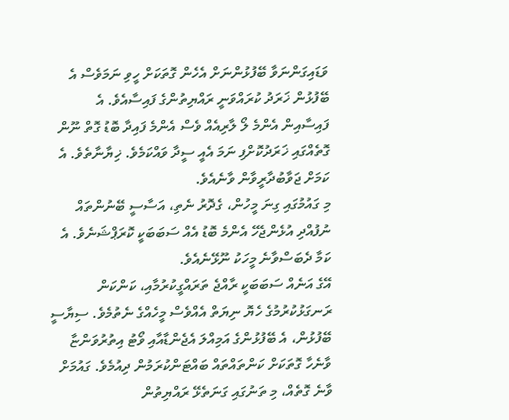ވަޑައިގަންނަވާ ބޭފުޅުންނަށް އެހެން ގޮތަކަށް ހީވި ނަމަވެސް އެ ބޭފުޅުން ޚަރަދު ކުރައްވަނީ ރައްޔިތުންގެ ފައިސާއެވެ. އެ ފައިސާއިން އެންމެ ލޯ ލާރިއެއް ވެސް އެންމެ ފައިދާ ބޮޑު ގޮތް ނޫން ގޮތެއްގައި ޚަރަދުކޮށްފި ނަމަ އެއީ ސީދާ ވައްކަމެވެ. ޚިޔާނާތެވެ. އެ ކަމަށް ޖަވާބުދާރީވާން ވާނެއެވެ.
މި ގައުމުގައި ގިނަ މީހުން، ގެދޮރު ނެތި، އަސާސީ ބޭނުންތައް ނުފުއްދި އުޅެންޖެހޭ އެންމެ ބޮޑު އެއް ސަބަބަކީ ކޮރަޕްޝަނެވެ. އެ ކަމާ ދެބަސްވާނެ މީހަކު ނޫޅޭނެއެވެ.
އޭގެ އަނެއް ސަބަބަކީ ރާއްޖެ ތަރައްގީކުރުމާއި، ކަންކަން ރަނގަޅުކުރުމުގެ ހެޔޮ ނިޔަތް އެއްވެސް މީހެއްގެ ނެތުމެވެ. ސިޔާސީ ބޭފުޅުން، އެ ބޭފުޅުންގެ އަމިއްލަ އެޖެންޑާއާއި ވޯޓު އިތުރުވަންޏާ ވާނެހާ ގޮތަކަށް ކަންތައްތައް ބައްޓަންކުރަމުން ދިއުމެވެ. ގައުމަށް ވާނެ ގޮތެއް، މި ތަނުގައި ގަނަތެޅޭ ރައްޔިތުން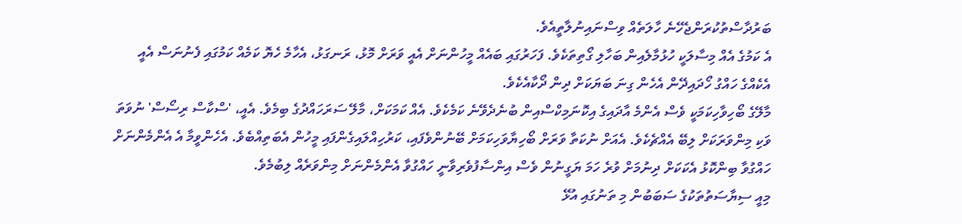ބަރުދާސްތުކުރަންޖެހޭނެ ހާލަތެއް ވިސްނައިނުލާތީއެވެ.
އެ ކަމުގެ އެއް މިސާލަކީ ހުޅުމާލެއިން ބަހާލި ގޯތިތަކެވެ. ފަހަރުގައި ބައެއް މީހުންނަށް އެއީ ވަރަށް މޮޅު، ރަނގަޅު، އެހާމެ ހެޔޮ ކަމެއް ކަމުގައި ފެނުނަސް އެއީ އެކެއްގެ ހައްގު ހޯދައިދޭން އެހެން ގިނަ ބަޔަކަށް ދިން ދޯކާއެކެވެ.
މާލޭގެ ބޯހިވާހިކަމަކީ ވެސް އެންމެ އާދައިގެ އިކޮނަމިކްސްއިން ބުނެދެވޭނެ ކަމެކެވެ. އެއް ކަމަކަށް، މާލޭ ސަރަހައްދުގެ ބިމެވެ. އެއީ، 'ސްކާސް ރިސޯސް' ނުވަތަ ވަކި މިންވަރަކަށް ލިބޭ އެއްޗެކެވެ. އެއަށް ނުކަތާ ވަރަށް ބޯހިޔާވަހިކަމަށް ބޭނުންވެފައި، ކަރުހިއްލައިގެންފައި މީހުން އެބަތިއްބެވެ. އެހެންވީމާ އެ އެންމެންނަށް ހައްގުވާ ބިންކޮޅު އެކަކަށް ދިނުމަށް ވުރެ ހަމަ ޔަގީނުން ވެސް އިންސާފުވެރިވާނީ ހައްގުވާ އެންމެންނަށް މިންވަރެއް ލިބުމެވެ.
މިއީ ސިޔާސަތުތަކުގެ ސަބަބުން މި ތަނުގައި އުޅޭ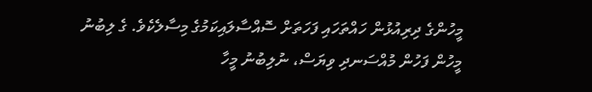މީހުންގެ ދިރިއުޅުން ހައްތަހައި ފަހަތަށް ސޮއްސާލައިކަމުގެ މިސާލެކެވެ. ގެ ލިބުނު މީހުން ފަހުން މުއްސަނދި ވިޔަސް، ނުލިބުނު މީހާ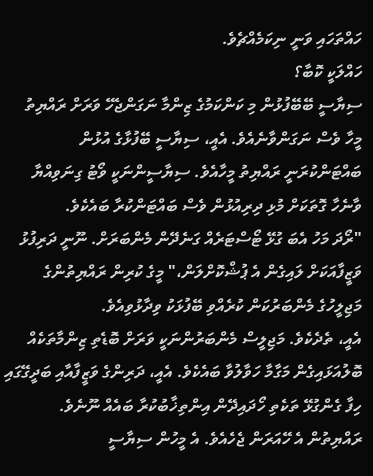ހައްތަހައި ވަނީ ނިކަމެއްޗެވެ.
ހައްލަކީ ކޮބާ؟
ސިޔާސީ ބޭބޭފުޅުން މި ކަންކަމުގެ ޒިންމާ ނަގަންޖެހޭ ވަރަށް ރައްޔިތު މީހާ ވެސް ނަގަންވާނެއެވެ. އެއީ، ސިޔާސީ ބޭފުޅާގެ އުޅުން ބައްޓަންކުރަނީ ރައްޔިތު މީހާއެވެ. ސިޔާސީންނަކީ ވޯޓު ގިނަވިއްޔާ ވާނެހާ ގޮތަކަށް މުޅި ދިރިއުޅުން ވެސް ބައްޓަންކުރާ ބައެކެވެ.
"ރޯދަ މަހު އެބަ ގުޅޭ ޓޯސްޓަރެއް ގަނެދޭން މެންބަރަށް. ނޫނީ ދަރިފުޅު ވަޒީފާއަކަށް ލައިގެން އެ ޕުޝްކޮށްލަން،" މީގެ ކުރިން ރައްޔިތުންގެ މަޖިލީހުގެ މެންބަރުކަން ކުރެއްވި ބޭފުޅަކު ވިދާޅުވިއެވެ.
އެއީ، ތެދެކެވެ. މަޖިލީސް މެންބަރުންނަކީ ވަރަށް ބޮޑެތި ޒިންމާތަކެއް ބޮލުއަޅައިގެން މަގާމާ ހަވާލުވާ ބައެކެވެ. އެއީ، ދަރިންގެ ވަޒީފާއާއި ބަދީގޭގައި ހިފާ ގެންގުޅޭ ތަކެތި ހޯދައިދޭން އިންތިޚާބުކުރާ ބައެއް ނޫނެވެ. ރައްޔިތުން އެ ހޭއަރަން ޖެހެއެވެ. އެ މީހުން ސިޔާސީ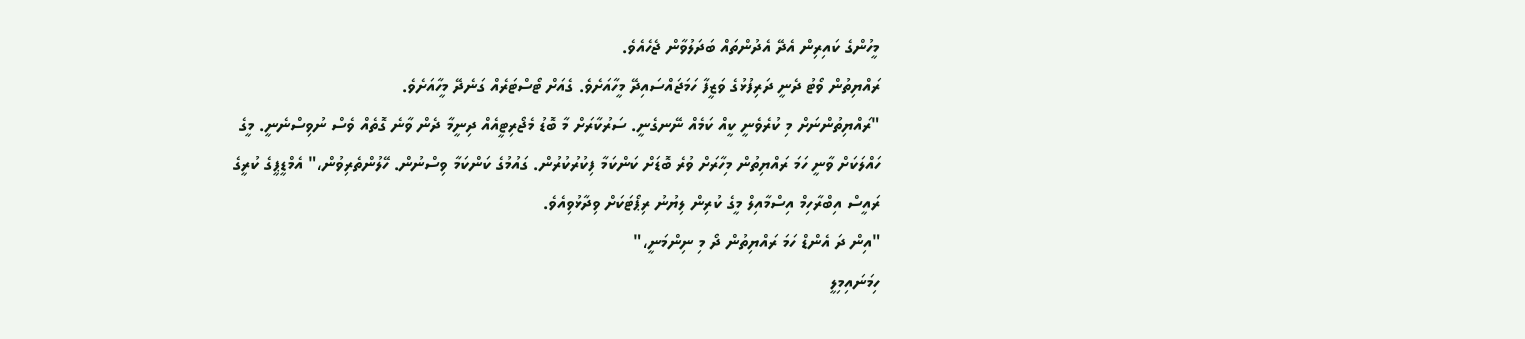މީހުންގެ ކައިރިން އެދޭ އެދުންތައް ބަދަލުވާން ޖެހެއެވެ.
ރައްޔިތުން ވޯޓު ދެނީ ދަރިފުޅުގެ ވަޒީފާ ހަމަޖައްސައިދޭ މީހާއަށެވެ. ގެއަށް ޓޯސްޓަރެއް ގަނެދޭ މީހާއަށެވެ.
"ރައްޔިތުންނަށް މި ކުރެވެނީ ކީއް ކަމެއް ނޭނގެނީ. ސަރުކާރަށް މާ ބޮޑު މެޖޯރިޓީއެއް ދިނީމާ ދެން ވާނެ ގޮތެއް ވެސް ނުވިސްނެނީ. މީގެ ހައްލަކަށް ވާނީ ހަމަ ރައްޔިތުން މިހާރަށް ވުރެ ބޮޑަށް ކަންކަމާ ފިކުރުކުރުން. ގައުމުގެ ކަންކަމާ ވިސްނުން. ހޭލުންތެރިވުން،" އެމްޑީޕީގެ ކުރީގެ ރައީސް އިބްރާހިމް އިސްމާއިލް މީގެ ކުރިން ލިޔުނު ރިޕޯޓަކަށް ވިދާޅުވިއެވެ.
"އިން ދަ އެންޑް ހަމަ ރައްޔިތުން ދޯ މި ނިންމަނީ،"
ހިމަނައިމިލީ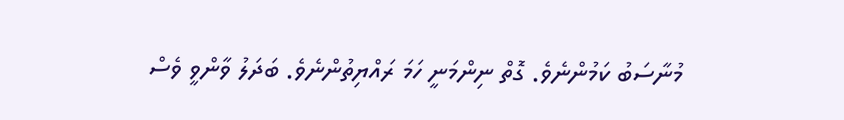މުނާސަބު ކަމުންނެވެ. ގޮތް ނިންމަނީ ހަމަ ރައްޔިތުންނެވެ. ބަދަލު ވާންވީ ވެސް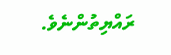ރައްޔިތުންނެވެ.